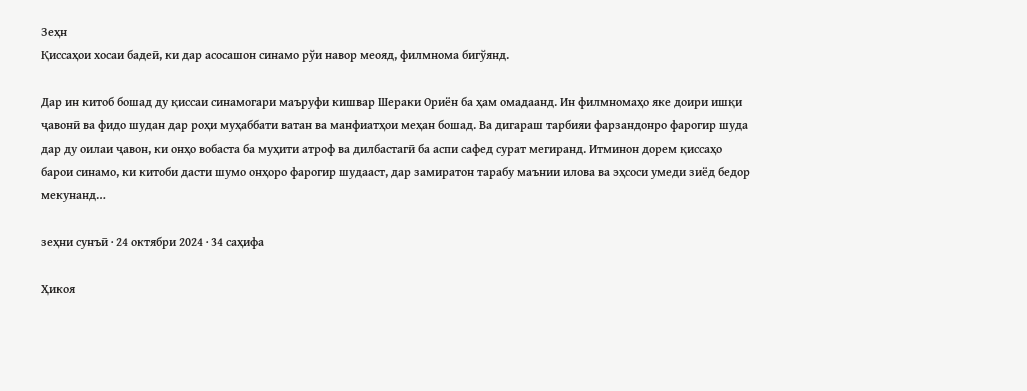Зеҳн
Қиссаҳои хосаи бадеӣ, ки дар асосашон синамо рўи навор меояд, филмнома бигўянд.

Дар ин китоб бошад ду қиссаи синамогари маъруфи кишвар Шераки Ориён ба ҳам омадаанд. Ин филмномаҳо яке доири ишқи ҷавонӣ ва фидо шудан дар роҳи муҳаббати ватан ва манфиатҳои меҳан бошад. Ва дигараш тарбияи фарзандонро фарогир шуда дар ду оилаи ҷавон, ки онҳо вобаста ба муҳити атроф ва дилбастагӣ ба аспи сафед сурат мегиранд. Итминон дорем қиссаҳо барои синамо, ки китоби дасти шумо онҳоро фарогир шудааст, дар замиратон тарабу маънии илова ва эҳсоси умеди зиёд бедор мекунанд…

зеҳни сунъӣ · 24 октябри 2024 · 34 саҳифа

Ҳикоя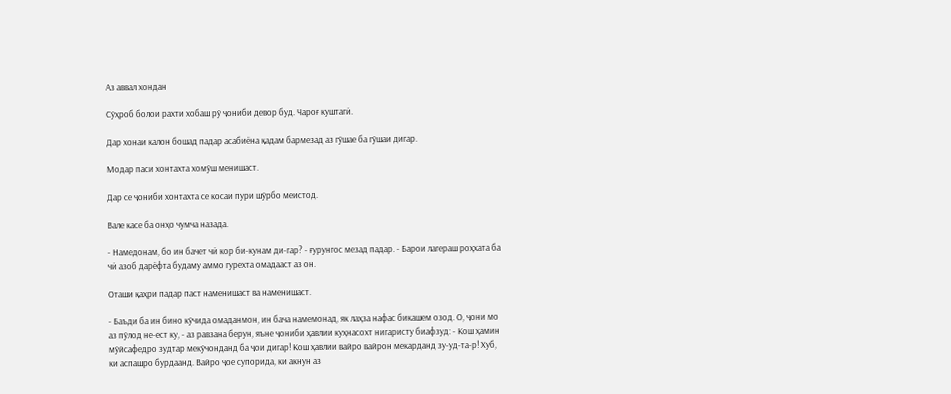Аз аввал хондан

Сўҳроб болои рахти хобаш рў ҷониби девор буд. Чароғ куштагӣ.

Дар хонаи калон бошад падар асабиёна қадам бармезад аз гўшае ба гўшаи дигар.

Модар паси хонтахта хомўш менишаст.

Дар се ҷониби хонтахта се косаи пури шўрбо меистод.

Вале касе ба онҳо чумча назада.

- Намедонам, бо ин бачет чӣ кор би-кунам ди-гар? - ғурунгос мезад падар. - Барои лагераш роҳхата ба чӣ азоб дарёфта будаму аммо гурехта омадааст аз он.

Оташи қаҳри падар паст наменишаст ва наменишаст.

- Баъди ба ин бино кўчида омаданмон, ин бача намемонад, як лаҳза нафас бикашем озод. О, ҷони мо аз пўлод не-ест ку, - аз равзана берун, яъне ҷониби ҳавлии куҳнасохт нигаристу биафзуд: - Кош ҳамин мўйсафедро зудтар мекўчонданд ба ҷои дигар! Кош ҳавлии вайро вайрон мекарданд зу-уд-та-р! Хуб, ки аспашро бурдаанд. Вайро ҷое супорида, ки акнун аз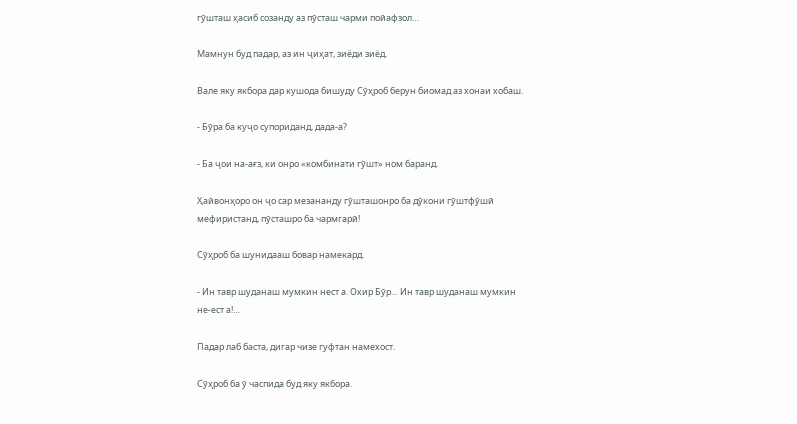гўшташ ҳасиб созанду аз пўсташ чарми пойафзол…

Мамнун буд падар, аз ин ҷиҳат, зиёди зиёд.

Вале яку якбора дар кушода бишуду Сўҳроб берун биомад аз хонаи хобаш.

- Бўра ба куҷо супориданд, дада-а?

- Ба ҷои на-ағз, ки онро «комбинати гўшт» ном баранд.

Ҳайвонҳоро он ҷо сар мезананду гўшташонро ба дўкони гўштфўшӣ мефиристанд, пўсташро ба чармгарӣ!

Сўҳроб ба шунидааш бовар намекард.

- Ин тавр шуданаш мумкин нест а. Охир Бўр… Ин тавр шуданаш мумкин не-ест а!…

Падар лаб баста, дигар чизе гуфтан намехост.

Сўҳроб ба ў часпида буд яку якбора.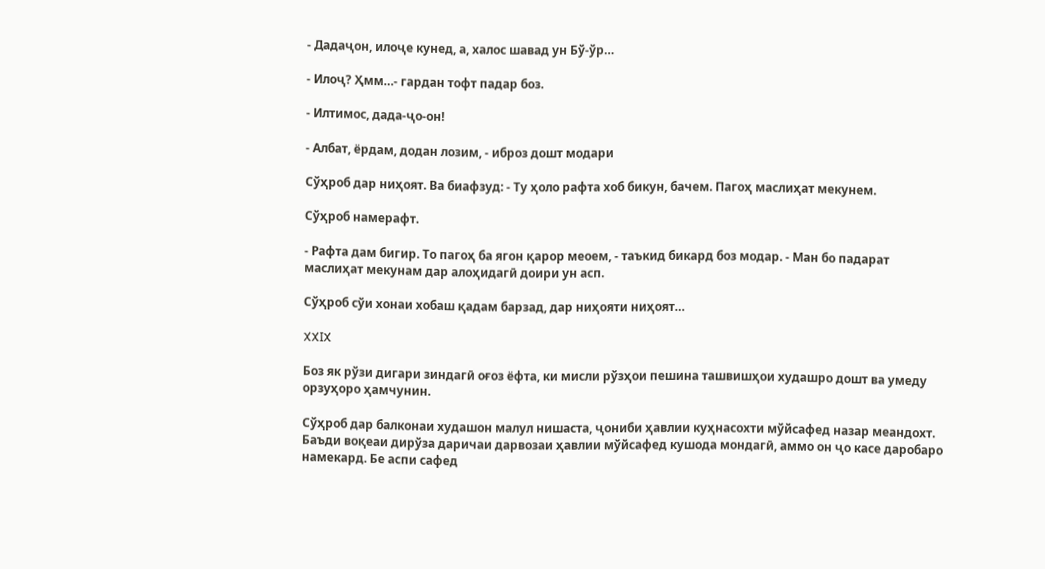- Дадаҷон, илоҷе кунед, а, халос шавад ун Бў-ўр…

- Илоҷ? Ҳмм…- гардан тофт падар боз.

- Илтимос, дада-ҷо-он!

- Албат, ёрдам, додан лозим, - иброз дошт модари

Сўҳроб дар ниҳоят. Ва биафзуд: - Ту ҳоло рафта хоб бикун, бачем. Пагоҳ маслиҳат мекунем.

Сўҳроб намерафт.

- Рафта дам бигир. То пагоҳ ба ягон қарор меоем, - таъкид бикард боз модар. - Ман бо падарат маслиҳат мекунам дар алоҳидагӣ доири ун асп.

Сўҳроб сўи хонаи хобаш қадам барзад, дар ниҳояти ниҳоят…

XXIX

Боз як рўзи дигари зиндагӣ оғоз ёфта, ки мисли рўзҳои пешина ташвишҳои худашро дошт ва умеду орзуҳоро ҳамчунин.

Сўҳроб дар балконаи худашон малул нишаста, ҷониби ҳавлии куҳнасохти мўйсафед назар меандохт. Баъди воқеаи дирўза даричаи дарвозаи ҳавлии мўйсафед кушода мондагӣ, аммо он ҷо касе даробаро намекард. Бе аспи сафед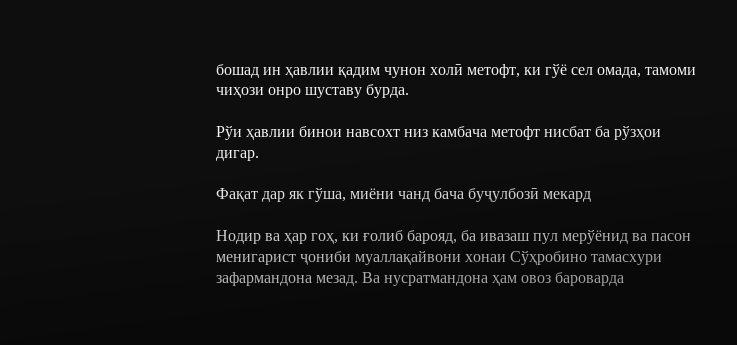бошад ин ҳавлии қадим чунон холӣ метофт, ки гўё сел омада, тамоми чиҳози онро шуставу бурда.

Рўи ҳавлии бинои навсохт низ камбача метофт нисбат ба рўзҳои дигар.

Фақат дар як гўша, миёни чанд бача буҷулбозӣ мекард

Нодир ва ҳар гоҳ, ки ғолиб барояд, ба ивазаш пул мерўёнид ва пасон менигарист ҷониби муаллақайвони хонаи Сўҳробино тамасхури зафармандона мезад. Ва нусратмандона ҳам овоз бароварда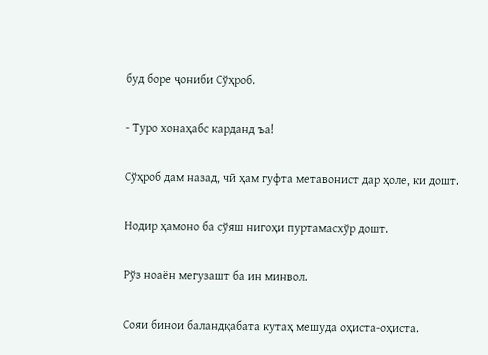буд боре ҷониби Сўҳроб.

- Туро хонаҳабс карданд ъа!

Сўҳроб дам назад, чӣ ҳам гуфта метавонист дар ҳоле, ки дошт.

Нодир ҳамоно ба сўяш нигоҳи пуртамасхўр дошт.

Рўз ноаён мегузашт ба ин минвол.

Сояи бинои баландқабата кутаҳ мешуда оҳиста-оҳиста.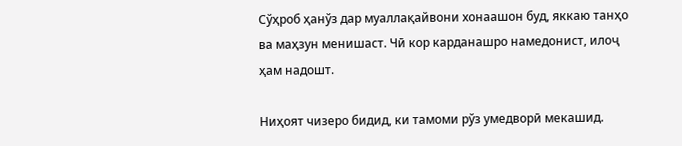Сўҳроб ҳанўз дар муаллақайвони хонаашон буд, яккаю танҳо ва маҳзун менишаст. Чӣ кор карданашро намедонист, илоҷ ҳам надошт.

Ниҳоят чизеро бидид, ки тамоми рўз умедворӣ мекашид.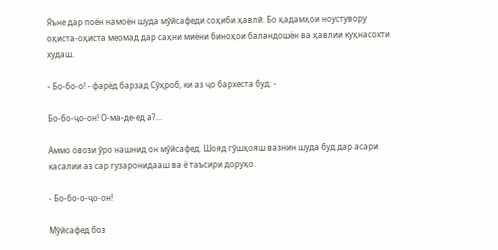Яъне дар поён намоён шуда мўйсафеди соҳиби ҳавлӣ. Бо қадамҳои ноустувору оҳиста-оҳиста меомад дар саҳни миёни биноҳои баландошён ва ҳавлии куҳнасохти худаш.

- Бо-бо-о! - фарёд барзад Сўҳроб, ки аз ҷо бархеста буд: -

Бо-бо-ҷо-он! О-ма-де-ед а?...

Аммо овози ўро нашнид он мўйсафед. Шояд гўшҳояш вазнин шуда буд дар асари касалии аз сар гузаронидааш ва ё таъсири доруҳо.

- Бо-бо-о-ҷо-он!

Мўйсафед боз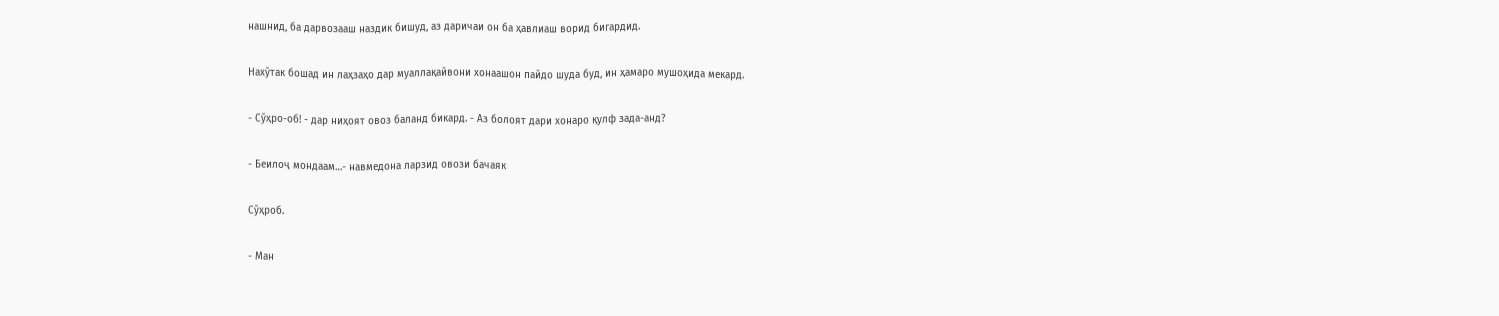нашнид, ба дарвозааш наздик бишуд, аз даричаи он ба ҳавлиаш ворид бигардид.

Нахўтак бошад ин лаҳзаҳо дар муаллақайвони хонаашон пайдо шуда буд, ин ҳамаро мушоҳида мекард.

- Сўҳро-об! - дар ниҳоят овоз баланд бикард. - Аз болоят дари хонаро қулф зада-анд?

- Беилоҷ мондаам…- навмедона ларзид овози бачаяк

Сўҳроб.

- Ман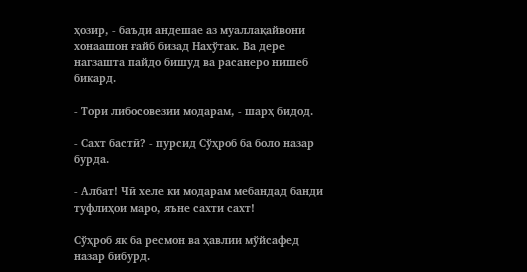ҳозир, - баъди андешае аз муаллақайвони хонаашон ғайб бизад Нахўтак. Ва дере нагзашта пайдо бишуд ва расанеро нишеб бикард.

- Тори либосовезии модарам, - шарҳ бидод.

- Сахт бастӣ? - пурсид Сўҳроб ба боло назар бурда.

- Албат! Чӣ хеле ки модарам мебандад банди туфлиҳои маро, яъне сахти сахт!

Сўҳроб як ба ресмон ва ҳавлии мўйсафед назар бибурд.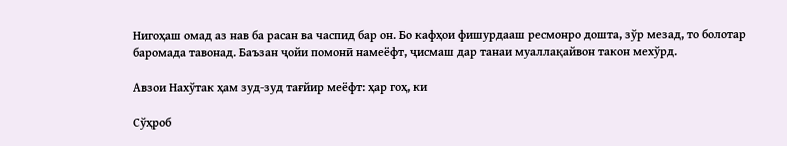Нигоҳаш омад аз нав ба расан ва часпид бар он. Бо кафҳои фишурдааш ресмонро дошта, зўр мезад, то болотар баромада тавонад. Баъзан ҷойи помонӣ намеёфт, ҷисмаш дар танаи муаллақайвон такон мехўрд.

Авзои Нахўтак ҳам зуд-зуд тағйир меёфт: ҳар гоҳ, ки

Сўҳроб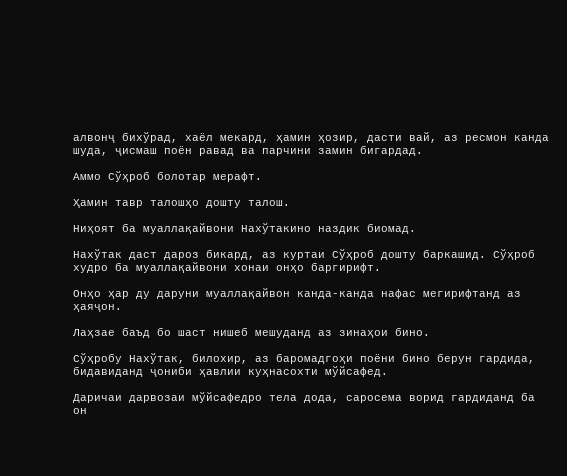алвонҷ бихўрад, хаёл мекард, ҳамин ҳозир, дасти вай, аз ресмон канда шуда, ҷисмаш поён равад ва парчини замин бигардад.

Аммо Сўҳроб болотар мерафт.

Ҳамин тавр талошҳо дошту талош.

Ниҳоят ба муаллақайвони Нахўтакино наздик биомад.

Нахўтак даст дароз бикард, аз куртаи Сўҳроб дошту баркашид. Сўҳроб худро ба муаллақайвони хонаи онҳо баргирифт.

Онҳо ҳар ду даруни муаллақайвон канда-канда нафас мегирифтанд аз ҳаяҷон.

Лаҳзае баъд бо шаст нишеб мешуданд аз зинаҳои бино.

Сўҳробу Нахўтак, билохир, аз баромадгоҳи поёни бино берун гардида, бидавиданд ҷониби ҳавлии куҳнасохти мўйсафед.

Даричаи дарвозаи мўйсафедро тела дода, саросема ворид гардиданд ба он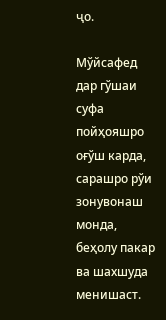ҷо.

Мўйсафед дар гўшаи суфа пойҳояшро оғўш карда, сарашро рўи зонувонаш монда, беҳолу пакар ва шахшуда менишаст.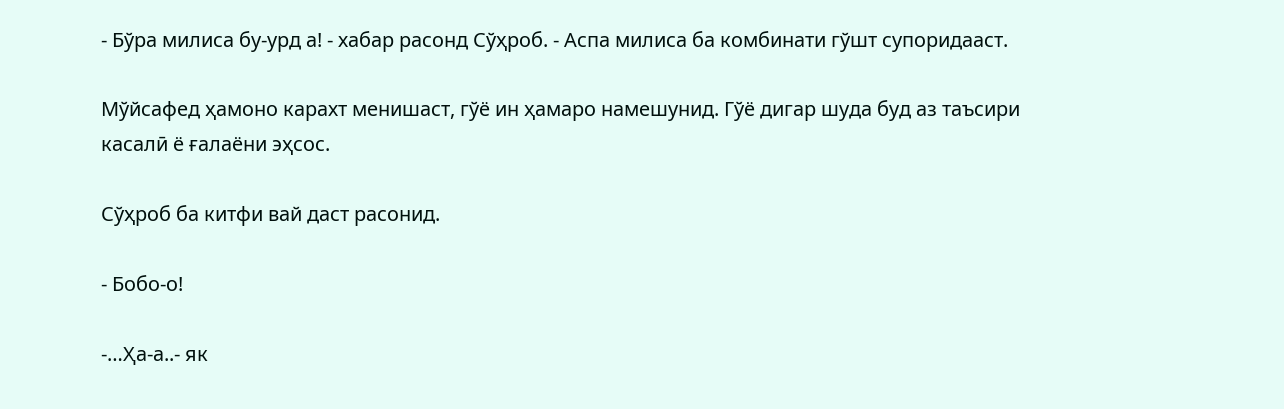- Бўра милиса бу-урд а! - хабар расонд Сўҳроб. - Аспа милиса ба комбинати гўшт супоридааст.

Мўйсафед ҳамоно карахт менишаст, гўё ин ҳамаро намешунид. Гўё дигар шуда буд аз таъсири касалӣ ё ғалаёни эҳсос.

Сўҳроб ба китфи вай даст расонид.

- Бобо-о!

-…Ҳа-а..- як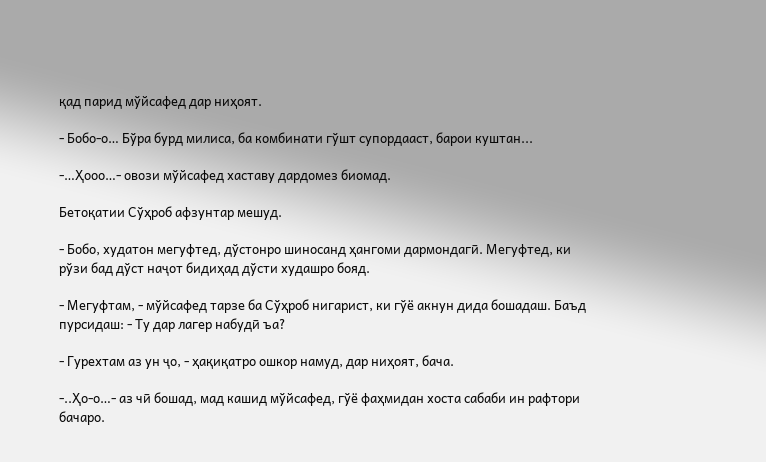қад парид мўйсафед дар ниҳоят.

- Бобо-о… Бўра бурд милиса, ба комбинати гўшт супордааст, барои куштан...

-…Ҳооо…- овози мўйсафед хаставу дардомез биомад.

Бетоқатии Сўҳроб афзунтар мешуд.

- Бобо, худатон мегуфтед, дўстонро шиносанд ҳангоми дармондагӣ. Мегуфтед, ки рўзи бад дўст наҷот бидиҳад дўсти худашро бояд.

- Мегуфтам, - мўйсафед тарзе ба Сўҳроб нигарист, ки гўё акнун дида бошадаш. Баъд пурсидаш: - Ту дар лагер набудӣ ъа?

- Гурехтам аз ун ҷо, - ҳақиқатро ошкор намуд, дар ниҳоят, бача.

-..Ҳо-о…- аз чӣ бошад, мад кашид мўйсафед, гўё фаҳмидан хоста сабаби ин рафтори бачаро.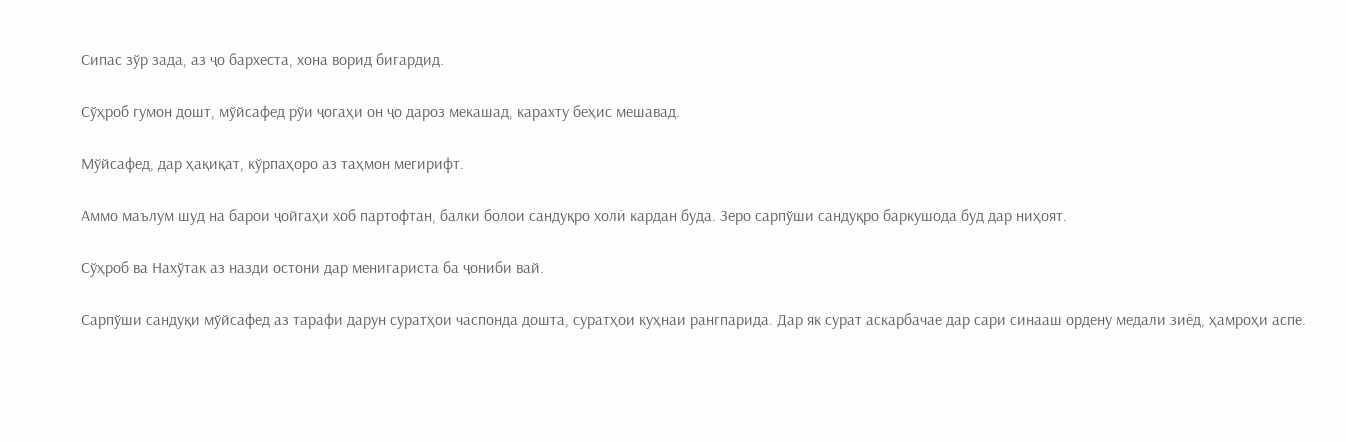Сипас зўр зада, аз ҷо бархеста, хона ворид бигардид.

Сўҳроб гумон дошт, мўйсафед рўи ҷогаҳи он ҷо дароз мекашад, карахту беҳис мешавад.

Мўйсафед, дар ҳақиқат, кўрпаҳоро аз таҳмон мегирифт.

Аммо маълум шуд на барои ҷойгаҳи хоб партофтан, балки болои сандуқро холӣ кардан буда. Зеро сарпўши сандуқро баркушода буд дар ниҳоят.

Сўҳроб ва Нахўтак аз назди остони дар менигариста ба ҷониби вай.

Сарпўши сандуқи мўйсафед аз тарафи дарун суратҳои часпонда дошта, суратҳои куҳнаи рангпарида. Дар як сурат аскарбачае дар сари синааш ордену медали зиёд, ҳамроҳи аспе.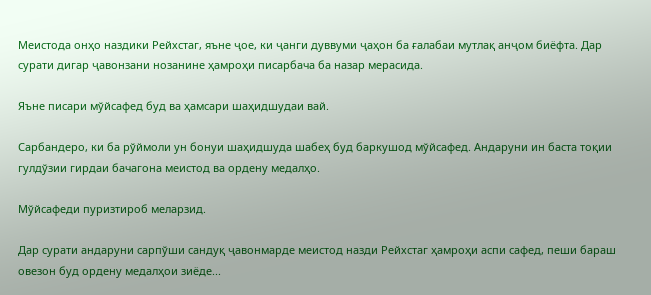Меистода онҳо наздики Рейхстаг, яъне ҷое, ки ҷанги дуввуми ҷаҳон ба ғалабаи мутлақ анҷом биёфта. Дар сурати дигар ҷавонзани нозанине ҳамроҳи писарбача ба назар мерасида.

Яъне писари мўйсафед буд ва ҳамсари шаҳидшудаи вай.

Сарбандеро, ки ба рўймоли ун бонуи шаҳидшуда шабеҳ буд баркушод мўйсафед. Андаруни ин баста тоқии гулдўзии гирдаи бачагона меистод ва ордену медалҳо.

Мўйсафеди пуризтироб меларзид.

Дар сурати андаруни сарпўши сандуқ ҷавонмарде меистод назди Рейхстаг ҳамроҳи аспи сафед, пеши бараш овезон буд ордену медалҳои зиёде...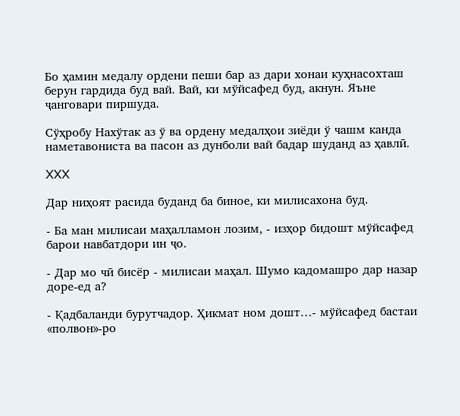Бо ҳамин медалу ордени пеши бар аз дари хонаи куҳнасохташ берун гардида буд вай. Вай, ки мўйсафед буд, акнун. Яъне ҷанговари пиршуда.

Сўҳробу Нахўтак аз ў ва ордену медалҳои зиёди ў чашм канда наметавониста ва пасон аз дунболи вай бадар шуданд аз ҳавлӣ.

XXX

Дар ниҳоят расида буданд ба биное, ки милисахона буд.

- Ба ман милисаи маҳалламон лозим, - изҳор бидошт мўйсафед барои навбатдори ин ҷо.

- Дар мо чӣ бисёр - милисаи маҳал. Шумо кадомашро дар назар доре-ед а?

- Қадбаланди бурутчадор. Ҳикмат ном дошт…- мўйсафед бастаи «полвон»-ро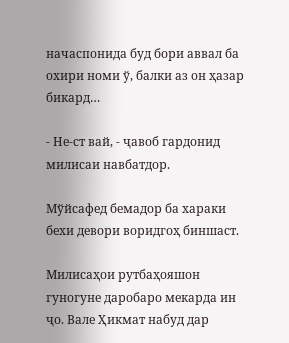начаспонида буд бори аввал ба охири номи ў, балки аз он ҳазар бикард…

- Не-ст вай, - ҷавоб гардонид милисаи навбатдор.

Мўйсафед бемадор ба хараки бехи девори воридгоҳ биншаст.

Милисаҳои рутбаҳояшон гуногуне даробаро мекарда ин ҷо. Вале Ҳикмат набуд дар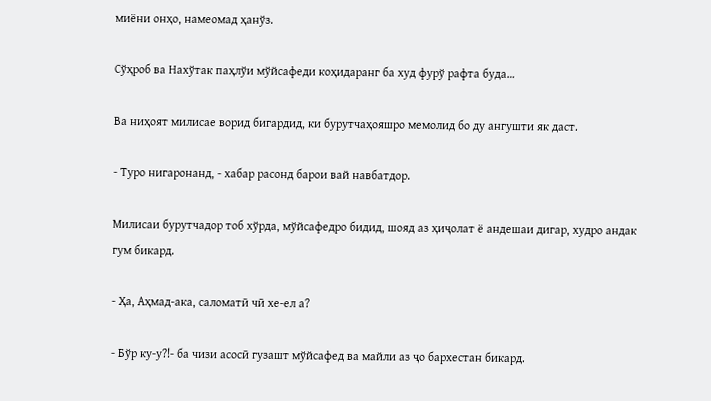миёни онҳо, намеомад ҳанўз.

Сўҳроб ва Нахўтак паҳлўи мўйсафеди коҳидаранг ба худ фурў рафта буда…

Ва ниҳоят милисае ворид бигардид, ки бурутчаҳояшро мемолид бо ду ангушти як даст.

- Туро нигаронанд, - хабар расонд барои вай навбатдор.

Милисаи бурутчадор тоб хўрда, мўйсафедро бидид, шояд аз ҳиҷолат ё андешаи дигар, худро андак гум бикард.

- Ҳа, Аҳмад-ака, саломатӣ чӣ хе-ел а?

- Бўр ку-у?!- ба чизи асосӣ гузашт мўйсафед ва майли аз ҷо бархестан бикард.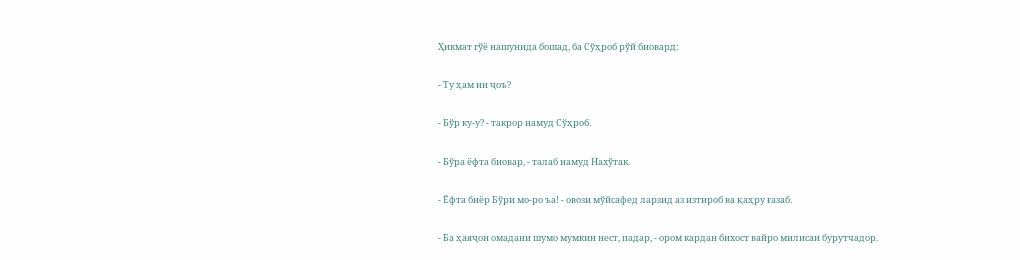Ҳикмат гўё нашунида бошад, ба Сўҳроб рўй биовард:

- Ту ҳам ин ҷоъ?

- Бўр ку-у? - такрор намуд Сўҳроб.

- Бўра ёфта биовар, - талаб намуд Нахўтак.

- Ёфта биёр Бўри мо-ро ъа! - овози мўйсафед ларзид аз изтироб ва қаҳру ғазаб.

- Ба ҳаяҷон омадани шумо мумкин нест, падар, - ором кардан бихост вайро милисаи бурутчадор.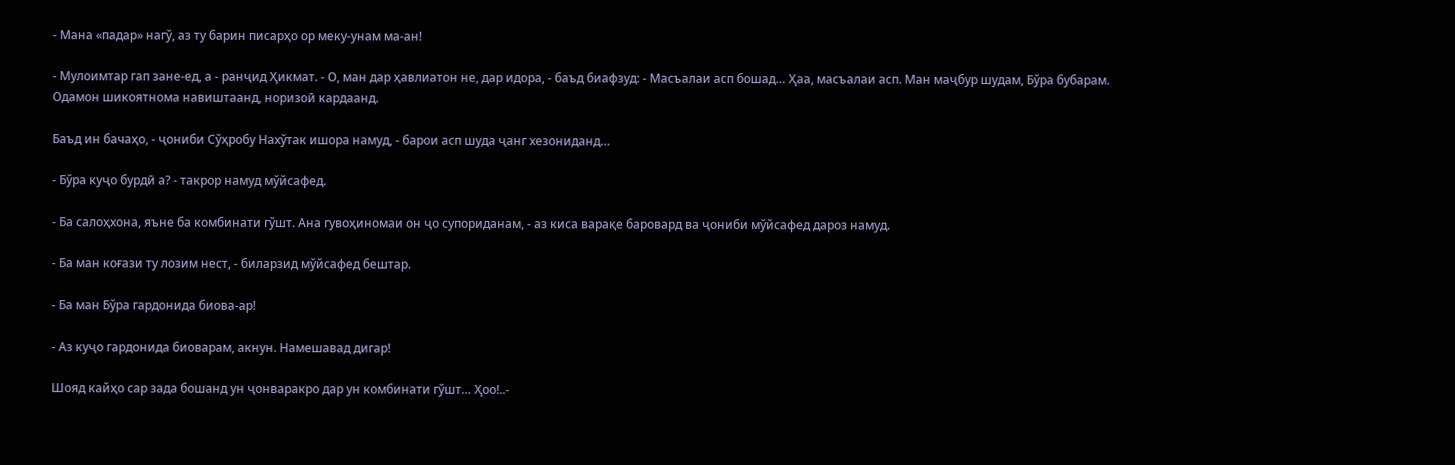- Мана «падар» нагў, аз ту барин писарҳо ор меку-унам ма-ан!

- Мулоимтар гап зане-ед, а - ранҷид Ҳикмат. - О, ман дар ҳавлиатон не, дар идора, - баъд биафзуд: - Масъалаи асп бошад… Ҳаа, масъалаи асп. Ман маҷбур шудам, Бўра бубарам. Одамон шикоятнома навиштаанд, норизоӣ кардаанд.

Баъд ин бачаҳо, - ҷониби Сўҳробу Нахўтак ишора намуд, - барои асп шуда ҷанг хезониданд…

- Бўра куҷо бурдӣ а? - такрор намуд мўйсафед.

- Ба салоҳхона, яъне ба комбинати гўшт. Ана гувоҳиномаи он ҷо супориданам, - аз киса варақе баровард ва ҷониби мўйсафед дароз намуд.

- Ба ман коғази ту лозим нест, - биларзид мўйсафед бештар.

- Ба ман Бўра гардонида биова-ар!

- Аз куҷо гардонида биоварам, акнун. Намешавад дигар!

Шояд кайҳо сар зада бошанд ун ҷонваракро дар ун комбинати гўшт… Ҳоо!..-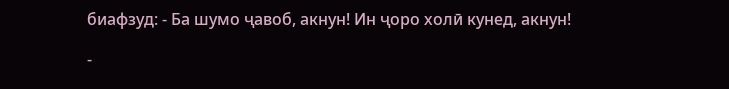биафзуд: - Ба шумо ҷавоб, акнун! Ин ҷоро холӣ кунед, акнун!

-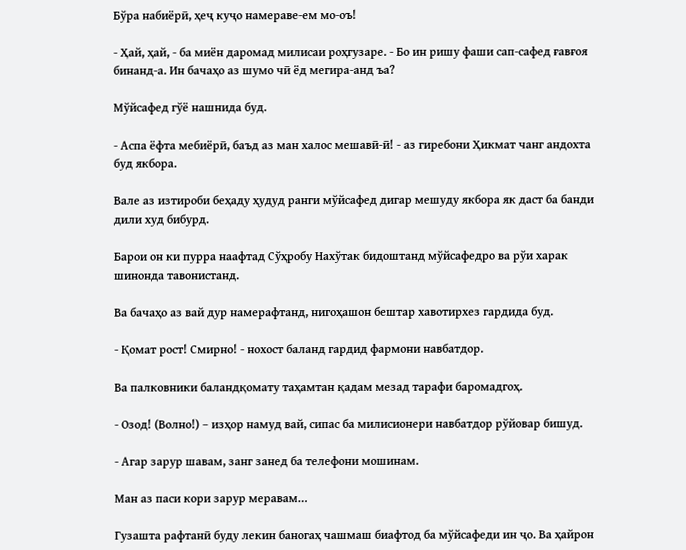Бўра набиёрӣ, ҳеҷ куҷо намераве-ем мо-оъ!

- Ҳай, ҳай, - ба миён даромад милисаи роҳгузаре. - Бо ин ришу фаши сап-сафед ғавғоя бинанд-а. Ин бачаҳо аз шумо чӣ ёд мегира-анд ъа?

Мўйсафед гўё нашнида буд.

- Аспа ёфта мебиёрӣ, баъд аз ман халос мешавӣ-ӣ! - аз гиребони Ҳикмат чанг андохта буд якбора.

Вале аз изтироби беҳаду ҳудуд ранги мўйсафед дигар мешуду якбора як даст ба банди дили худ бибурд.

Барои он ки пурра наафтад Сўҳробу Нахўтак бидоштанд мўйсафедро ва рўи харак шинонда тавонистанд.

Ва бачаҳо аз вай дур намерафтанд, нигоҳашон бештар хавотирхез гардида буд.

- Қомат рост! Смирно! - нохост баланд гардид фармони навбатдор.

Ва палковники баландқомату таҳамтан қадам мезад тарафи баромадгоҳ.

- Озод! (Волно!) – изҳор намуд вай, сипас ба милисионери навбатдор рўйовар бишуд.

- Агар зарур шавам, занг занед ба телефони мошинам.

Ман аз паси кори зарур меравам…

Гузашта рафтанӣ буду лекин баногаҳ чашмаш биафтод ба мўйсафеди ин ҷо. Ва ҳайрон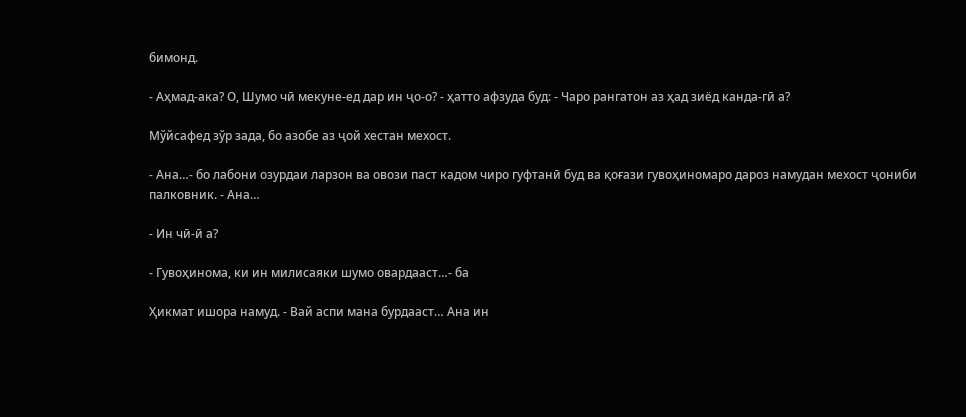бимонд.

- Аҳмад-ака? О, Шумо чӣ мекуне-ед дар ин ҷо-о? - ҳатто афзуда буд: - Чаро рангатон аз ҳад зиёд канда-гӣ а?

Мўйсафед зўр зада, бо азобе аз ҷой хестан мехост.

- Ана…- бо лабони озурдаи ларзон ва овози паст кадом чиро гуфтанӣ буд ва қоғази гувоҳиномаро дароз намудан мехост ҷониби палковник. - Ана…

- Ин чӣ-ӣ а?

- Гувоҳинома, ки ин милисаяки шумо овардааст…- ба

Ҳикмат ишора намуд. - Вай аспи мана бурдааст… Ана ин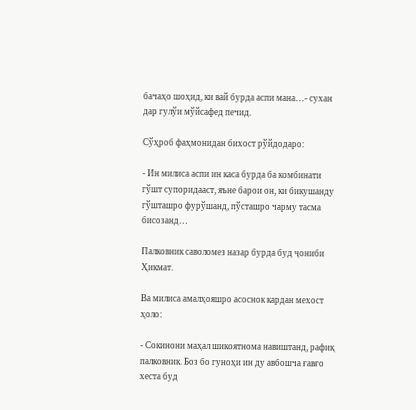бачаҳо шоҳид, ки вай бурда аспи мана…- сухан дар гулўи мўйсафед печид.

Сўҳроб фаҳмонидан бихост рўйдодаро:

- Ин милиса аспи ин каса бурда ба комбинати гўшт супоридааст, яъне барои он, ки бикушанду гўшташро фурўшанд, пўсташро чарму тасма бисозанд…

Палковник саволомез назар бурда буд ҷониби Ҳикмат.

Ва милиса амалҳояшро асоснок кардан мехост ҳоло:

- Сокинони маҳал шикоятнома навиштанд, рафиқ палковник. Боз бо гуноҳи ин ду авбошча ғавғо хеста буд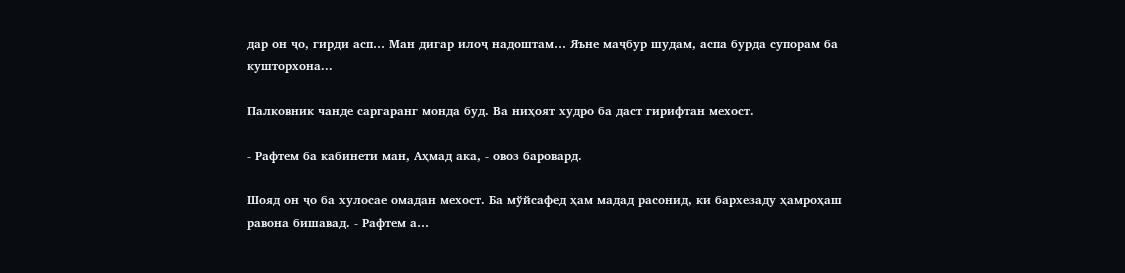дар он ҷо, гирди асп… Ман дигар илоҷ надоштам… Яъне маҷбур шудам, аспа бурда супорам ба кушторхона...

Палковник чанде саргаранг монда буд. Ва ниҳоят худро ба даст гирифтан мехост.

- Рафтем ба кабинети ман, Аҳмад ака, - овоз баровард.

Шояд он ҷо ба хулосае омадан мехост. Ба мўйсафед ҳам мадад расонид, ки бархезаду ҳамроҳаш равона бишавад. - Рафтем а…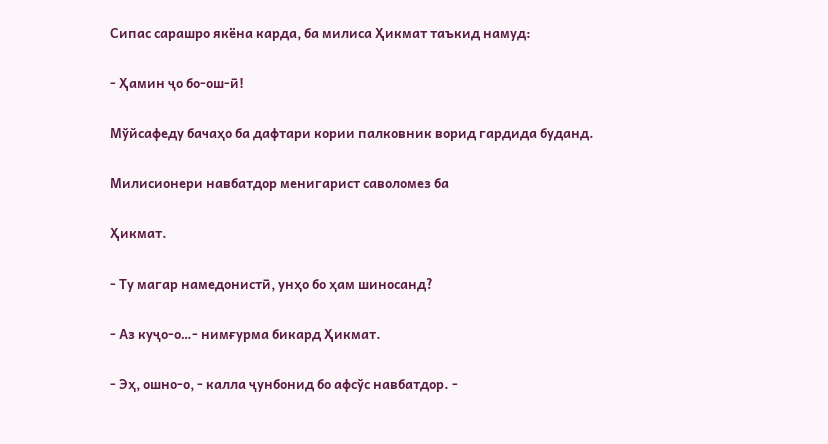Сипас сарашро якёна карда, ба милиса Ҳикмат таъкид намуд:

- Ҳамин ҷо бо-ош-ӣ!

Мўйсафеду бачаҳо ба дафтари кории палковник ворид гардида буданд.

Милисионери навбатдор менигарист саволомез ба

Ҳикмат.

- Ту магар намедонистӣ, унҳо бо ҳам шиносанд?

- Аз куҷо-о…- нимғурма бикард Ҳикмат.

- Эҳ, ошно-о, - калла ҷунбонид бо афсўс навбатдор. -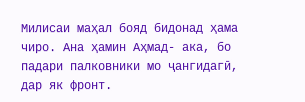Милисаи маҳал бояд бидонад ҳама чиро. Ана ҳамин Аҳмад- ака, бо падари палковники мо ҷангидагӣ, дар як фронт.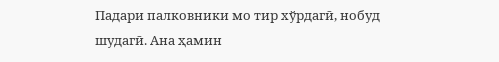Падари палковники мо тир хўрдагӣ, нобуд шудагӣ. Ана ҳамин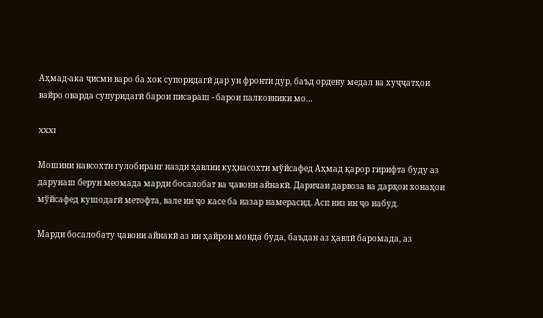Аҳмад-ака ҷисми варо ба хок супоридагӣ дар ун фронти дур, баъд ордену медал ва хуҷҷатҳои вайро оварда супуридагӣ барои писараш - барои палковники мо…

XXXI

Мошини навсохти гулобиранг назди ҳавлии куҳнасохти мўйсафед Аҳмад қарор гирифта буду аз дарунаш берун меомада марди босалобат ва ҷавони айнакӣ. Даричаи дарвоза ва дарҳои хонаҳои мўйсафед кушодагӣ метофта, вале ин ҷо касе ба назар намерасид. Асп низ ин ҷо набуд.

Марди босалобату ҷавони айнакӣ аз ин ҳайрон монда буда, баъдан аз ҳавлӣ баромада, аз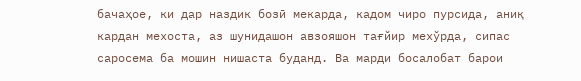бачаҳое, ки дар наздик бозӣ мекарда, кадом чиро пурсида, аниқ кардан мехоста, аз шунидашон авзояшон тағйир мехўрда, сипас саросема ба мошин нишаста буданд. Ва марди босалобат барои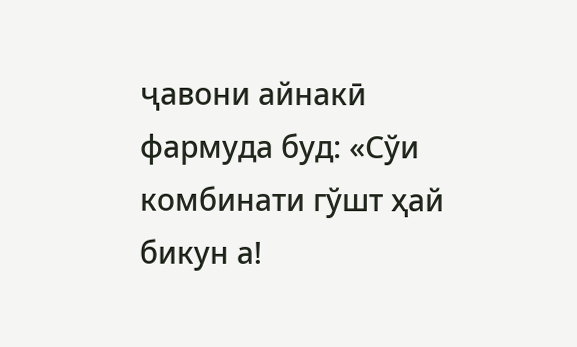ҷавони айнакӣ фармуда буд: «Сўи комбинати гўшт ҳай бикун а!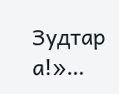Зудтар а!»…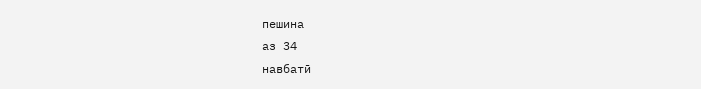пешина
аз 34
навбатӣ